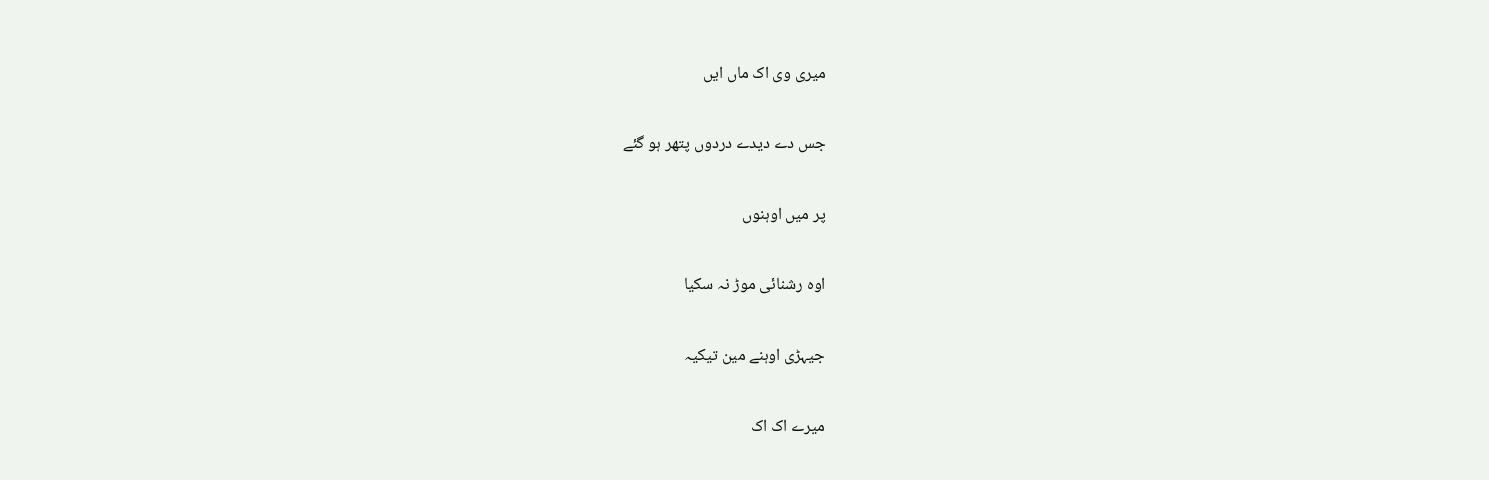میری وی اک ماں ایں

جس دے دیدے دردوں پتھر ہو گئے

پر میں اوہنوں

اوہ رشنائی موڑ نہ سکیا

جیہڑی اوہنے مین تیکیہ

میرے اک اک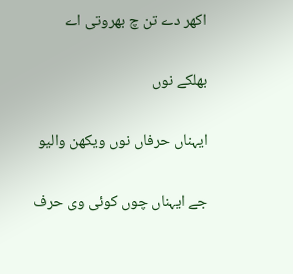اکھر دے تن چ بھروتی اے

بھلکے نوں

ایہناں حرفاں نوں ویکھن والیو

جے ایہناں چوں کوئی وی حرف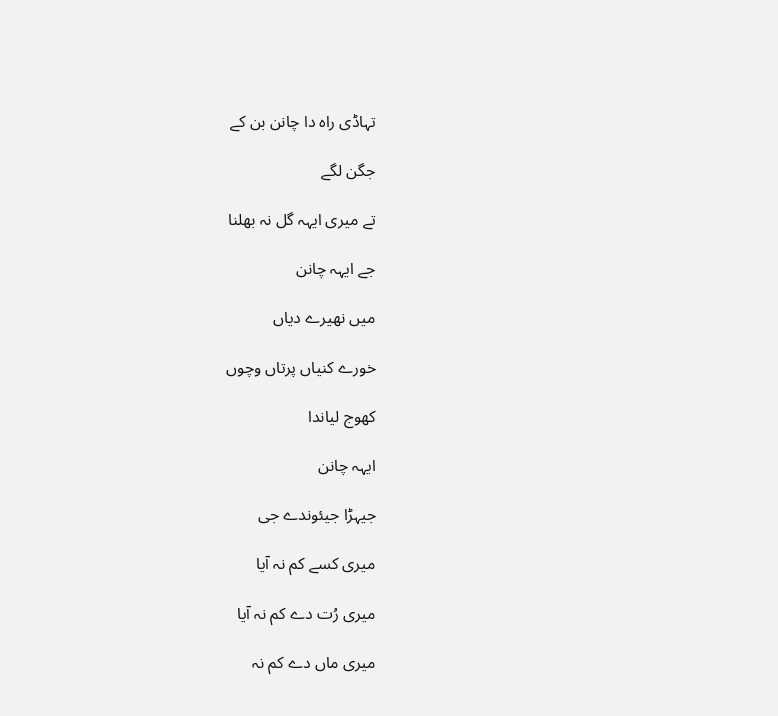تہاڈی راہ دا چانن بن کے

جگن لگے

تے میری ایہہ گل نہ بھلنا

جے ایہہ چانن

میں نھیرے دیاں

خورے کنیاں پرتاں وچوں

کھوج لیاندا

ایہہ چانن

جیہڑا جیئوندے جی

میری کسے کم نہ آیا

میری رُت دے کم نہ آیا

میری ماں دے کم نہ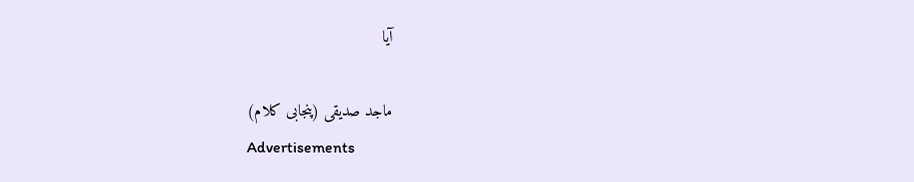آیا

ماجد صدیقی (پنجابی کلام)
Advertisements